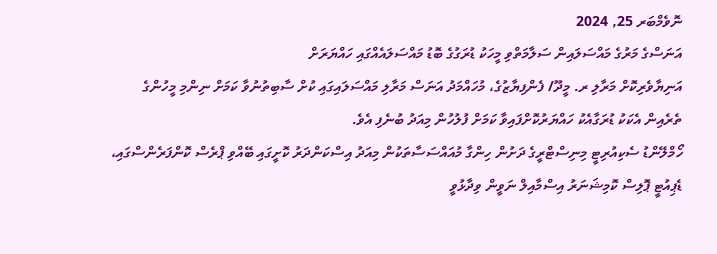ނޮވެމްބަރ 25, 2024
އަނަސްގެ މަރުގެ މައްސަލައިން ސަލާމަތްވި މީހަކު ޑުރަގުގެ ބޮޑު މައްސަލައެއްގައި ހައްޔަރަށް
އަނިޔާވެރިކޮށް މަރާލި ރ. މީދޫ/ ފެންފިޔާޒުގެ، މުހައްމަދު އަނަސް މަރާލި މައްސަލައިގައި ކުށް ސާބިތުނުވާ ކަމަށް ނިންމި މީހުންގެ ތެރެއިން އެކަކު ޑުރަގާއެކު ހައްޔަރުކޮށްފައިވާ ކަމަށް ފުލުހުން މިއަދު ބުނެފި އެވެ.
ހޯމްލޭންޑު ސެކިއުރިޓީ މިނިސްޓްރީގެ ދަށުން ހިންގާ މުއައްސަސާތަކުން މިއަދު އިސްކަންދަރު ކޮށީގައި ބޭއްވި ޕްރެސް ކޮންފަރެންސްގައި، ޑެޕިއުޓީ ޕޮލިސް ކޮމިޝަނަރު އިސްމާއިލް ނަވީން ވިދާޅުވީ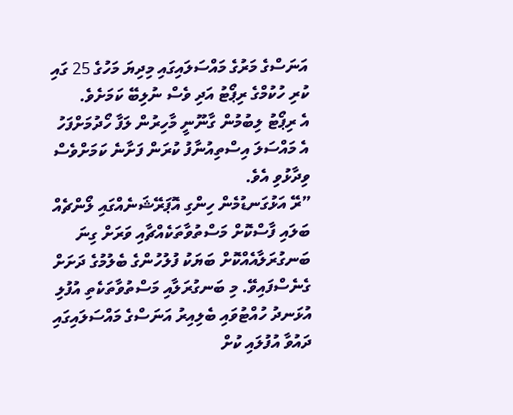އަނަސްގެ މަރުގެ މައްސަލައިގައި މިދިޔަ މަހުގެ 25 ގައި ކުރި ހުކުމްގެ ރިޕޯޓު އަދި ވެސް ނުލިބޭ ކަމަށެވެ.
އެ ރިޕޯޓު ލިބުމުން ގާނޫނީ މާހިރުން ލަފާ ހޯދުމަށްފަހު އެ މައްސަލަ އިސްތިއުނާފު ކުރަން ފަށާނެ ކަމަށްވެސް ވިދާޅުވި އެވެ.
”ރޭ އަޅުގަނޑުމެން ހިންގި އޮޕަރޭޝަނެއްގައި ލޯންޗެއް ބަލައި ފާސްކޮށް މަސްތުވާތަކެއްޗާއި ވަރަށް ގިނަ ބަނގުރަލާއެއްކޮށް ބަޔަކު ފުލުހުންގެ ބެލުމުގެ ދަށަށް ގެނެސްފައިވޭ. މި ބަނގުރަލާއި މަސްތުވާތަކެތި އުފުލި އުޅަނދު ހުއްޓުވައި ބެލިއިރު އަނަސްގެ މައްސަލައިގައި ދައުވާ އުފުލައި ކުށް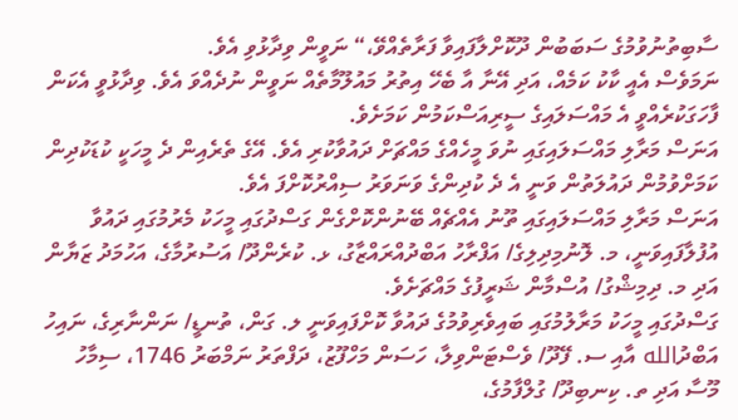ސާބިތުނުވުމުގެ ސަބަބުން ދޫކޮށްލާފައިވާ ފަރާތެއްވޭ،“ ނަވީން ވިދާޅުވި އެވެ.
ނަމަވެސް އެއީ ކާކު ކަމެއް، އަދި އޭނާ އާ ބެހޭ އިތުރު މައުލޫމާތެއް ނަވީން ނުދެއްވަ އެވެ. ވިދާޅުވީ އެކަން ފާހަގަކުރެއްވީ އެ މައްސަލައިގެ ސީރިއަސްކަމުން ކަމަށެވެ.
އަނަސް މަރާލި މައްސަލައިގައި ނުވަ މީހެއްގެ މައްޗަށް ދައުވާކުރި އެވެ. އޭގެ ތެރެއިން ދެ މީހަކީ ކުޑަކުދިން ކަމަށްވުމުން ދައުލަތުން ވަނީ އެ ދެ ކުދިންގެ ވަނަވަރު ސިއްރުކޮށްފަ އެވެ.
އަނަސް މަރާލި މައްސަލައިގައި ތޫނު އެއްޗެއް ބޭނުންކޮށްގެން ގަސްދުގައި މީހަކު މެރުމުގައި ދައުވާ އުފުލާފައިވަނީ، މ. ލޮނުމިދިލިގެ/ އަފްރާހު އަބްދުއްރައްޒާގު، ޅ. ކުރެންދޫ/ އަސުރުމާގެ، އަހުމަދު ޒަޔާން އަދި މ. ދިމިޝްގު/ އުސްމާން ޝަރީފުގެ މައްޗަށެވެ.
ގަސްދުގައި މީހަކު މަރާލުމުގައި ބައިވެރިވުމުގެ ދައުވާ ކޮށްފައިވަނީ ލ. ގަން، ތުނޑީ/ ނަންނާރިގެ، ނައިހު އަބްދުالله އާއި ސ. ފޭދޫ/ ވެސްޓަންވިލާ، ހަސަން މަހްފޫޒު، ދަފްތަރު ނަމްބަރު 1746، ސިމާހު މޫސާ އަދި ތ. ކިނބިދޫ/ ގުލްފާމުގެ،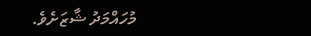މުހައްމަދު ޝާޒަށެވެ.